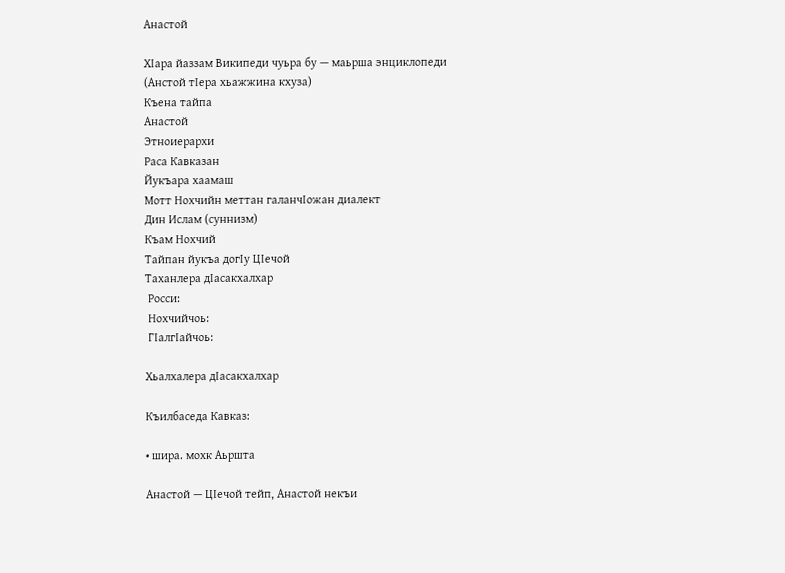Анастой

ХӀара йаззам Википеди чуьра бу — маьрша энциклопеди
(Анстой тӀера хьажжина кхуза)
Къена тайпа
Анастой
Этноиерархи
Раса Кавказан
Йукъара хаамаш
Мотт Нохчийн меттан галанчӀожан диалект
Дин Ислам (суннизм)
Къам Нохчий
Тайпан йукъа догӀу ЦӀечой
Таханлера дӀасакхалхар
 Росси:
 Нохчийчоь:
 ГӀалгӀайчоь:

Хьалхалера дӀасакхалхар

Къилбаседа Кавказ:

• шира. мохк Аьршта

Анастой — ЦӀечой тейп, Анастой некъи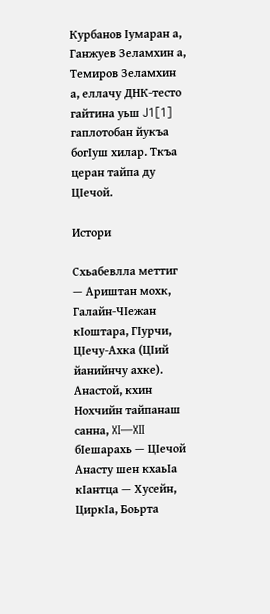Курбанов Ӏумаран а, Ганжуев Зеламхин а, Темиров Зеламхин а, еллачу ДНК-тесто гайтина уьш J1[1] гаплотобан йукъа богӀуш хилар. Ткъа церан тайпа ду ЦӀечой.

Истори

Схьабевлла меттиг — Ариштан мохк, Галайн-ЧӀежан кӀоштара, ГӀурчи, ЦӀечу-Ахка (ЦӀий йанийнчу ахке). Анастой, кхин Нохчийн тайпанаш санна, XI—XII бӀешарахь — ЦӀечой Анасту шен кхаьӀа кӀантца — Хусейн, ЦиркӀа, Боьрта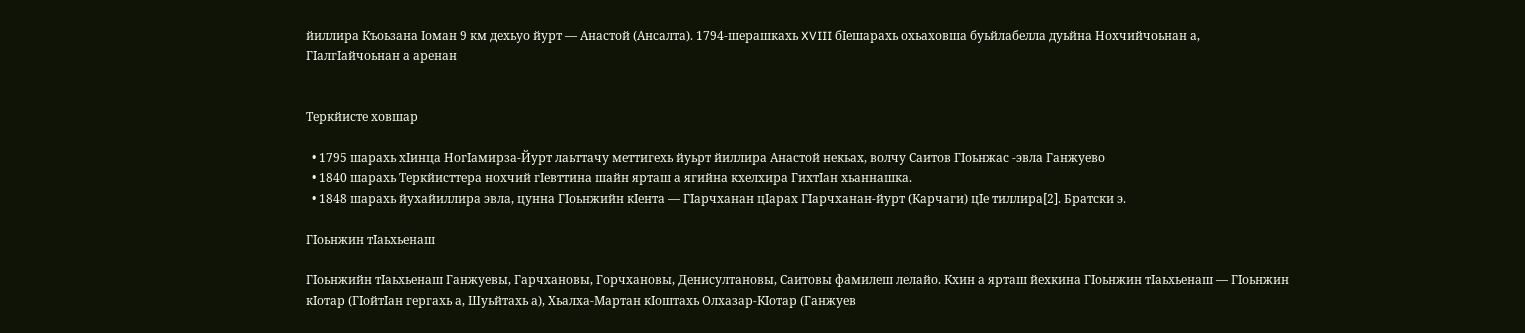йиллира Къоьзана Іоман 9 км дехьуо йурт — Анастой (Ансалта). 1794-шерашкахь XVIII бӀешарахь охьаховша буьйлабелла дуьйна Нохчийчоьнан а, ГӀалгӀайчоьнан а аренан


Теркйисте ховшар

  • 1795 шарахь хӀинца НогӀамирза-Йурт лаьттачу меттигехь йуьрт йиллира Анастой некьах, волчу Саитов ГӀоьнжас -эвла Ганжуево
  • 1840 шарахь Теркйисттера нохчий гӀевттина шайн ярташ а ягийна кхелхира ГихтӀан хьаннашка.
  • 1848 шарахь йухайиллира эвла, цунна ГӀоьнжийн кӀента — ГӀарчханан цӀарах ГӀарчханан-йурт (Карчаги) цӀе тиллира[2]. Братски э.

ГӀоьнжин тӀаьхьенаш

ГӀоьнжийн тӀаьхьенаш Ганжуевы, Гарчхановы, Горчхановы, Денисултановы, Саитовы фамилеш лелайо. Кхин а ярташ йехкина ГӀоьнжин тӀаьхьенаш — ГӀоьнжин кӀотар (ГӀойтӀан гергахь а, Шуьйтахь а), Хьалха-Мартан кӀоштахь Олхазар-КӀотар (Ганжуев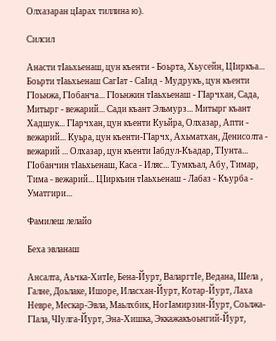Олхазаран цӀарах тиллина ю).

Силсил

Анасти тӀаьхьенаш, цун къенти - Боьрта, Хьусейн, ЦӀиркъа... Боьрти тӀаьхьенаш СагӀат - СаӀид - Мудрукъ, цун къенти ГӀоьнжа, ГӀобанча... ГӀоьнжин тӀаьхьенаш - ГӀарчхан, Сада, Митырг - вежарий... Сади къант Эльмурз... Митырг къант Хадшук... ГӀарчхан, цун къенти Куьйра, Олхазар, Апти - вежарий... Куьра, цун къенти-ГӀарчх, Ахьматхан, Денисолта - вежарий ... Олхазар, цун къенти Ӏабдул-Къадар, ТӀунта... ГӀобанчин тӀаьхьенаш, Каса - Иляс... Тумкъал, Абу, Тимар, Тима - вежарий... ЦӀиркъин тӀаьхьенаш - Лабаз - Къурба - Уматгири...

Фамилеш лелайо

Беха эвланаш

Ансалта, Аьчка-ХитӀе, Бена-Йурт, ВаларгтӀе, Ведана, Шела , Галне, Доьлаке, Ишоре, Иласхан-Йурт, Котар-Йурт, Лаха Невре, Мескар-Эвла, Маьлхбик, НогӀамирзин-Йурт, Соьлжа-ГӀала, ЧӀулга-Йурт, Эна-Хишка, Эккажакъоьнгий-Йурт,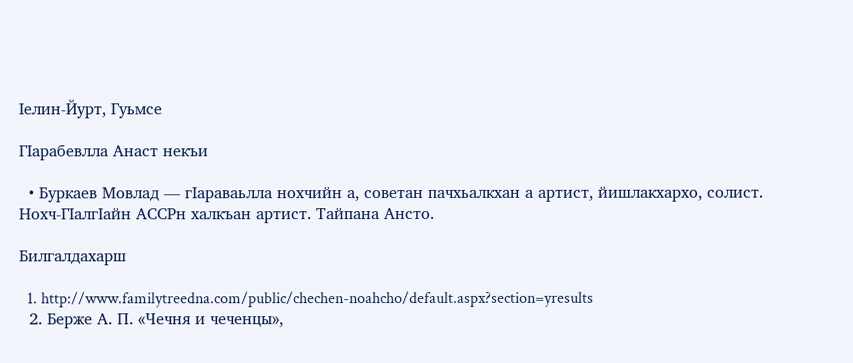Ӏелин-Йурт, Гуьмсе

ГӀарабевлла Анаст некъи

  • Буркаев Мовлад — гӀараваьлла нохчийн а, советан пачхьалкхан а артист, йишлакхархо, солист. Нохч-ГӀалгӀайн АССРн халкъан артист. Тайпана Ансто.

Билгалдахарш

  1. http://www.familytreedna.com/public/chechen-noahcho/default.aspx?section=yresults
  2. Берже А. П. «Чечня и чеченцы»,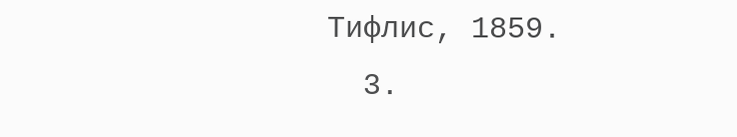Тифлис, 1859.
  3.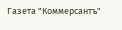Газета "Коммерсантъ"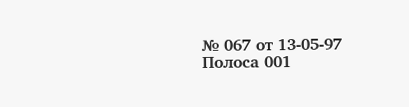№ 067 от 13-05-97 Полоса 001